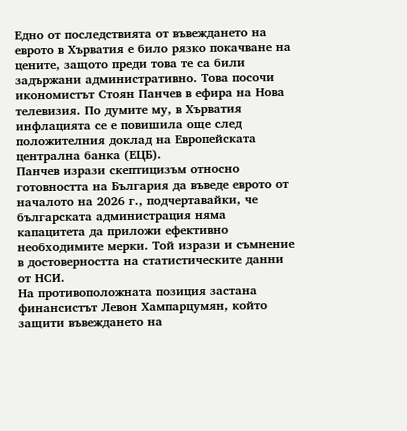Едно от последствията от въвеждането на еврото в Хърватия е било рязко покачване на цените, защото преди това те са били задържани административно. Това посочи икономистът Стоян Панчев в ефира на Нова телевизия. По думите му, в Хърватия инфлацията се е повишила още след положителния доклад на Европейската централна банка (ЕЦБ).
Панчев изрази скептицизъм относно готовността на България да въведе еврото от началото на 2026 г., подчертавайки, че българската администрация няма капацитета да приложи ефективно необходимите мерки. Той изрази и съмнение в достоверността на статистическите данни от НСИ.
На противоположната позиция застана финансистът Левон Хампарцумян, който защити въвеждането на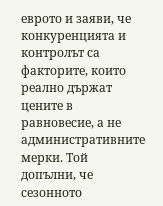еврото и заяви, че конкуренцията и контролът са факторите, които реално държат цените в равновесие, а не административните мерки. Той допълни, че сезонното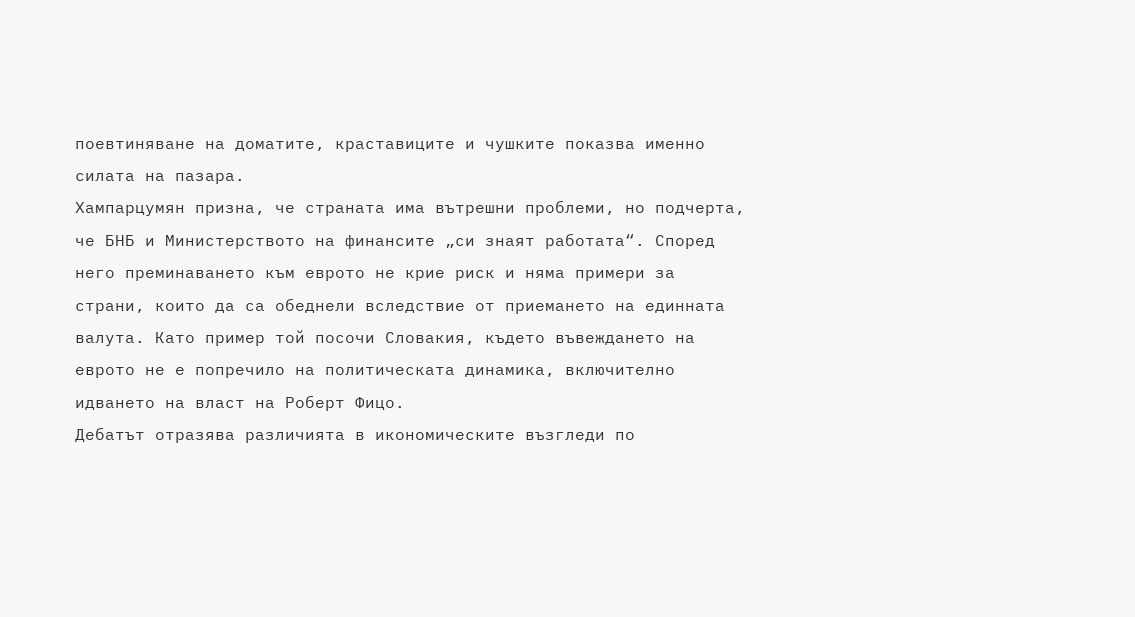поевтиняване на доматите, краставиците и чушките показва именно силата на пазара.
Хампарцумян призна, че страната има вътрешни проблеми, но подчерта, че БНБ и Министерството на финансите „си знаят работата“. Според него преминаването към еврото не крие риск и няма примери за страни, които да са обеднели вследствие от приемането на единната валута. Като пример той посочи Словакия, където въвеждането на еврото не е попречило на политическата динамика, включително идването на власт на Роберт Фицо.
Дебатът отразява различията в икономическите възгледи по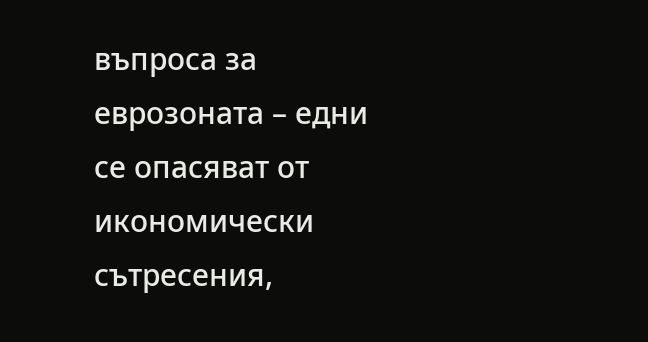въпроса за еврозоната – едни се опасяват от икономически сътресения,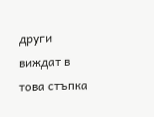други виждат в това стъпка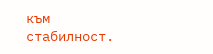към стабилност.